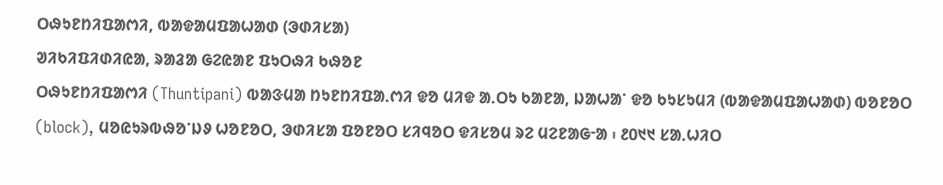ᱛᱷᱩᱱᱴᱤᱯᱟᱬᱤ, ᱵᱟᱫᱟᱢᱯᱟᱦᱟᱰ (ᱳᱰᱤᱥᱟ)
ᱣᱤᱠᱤᱯᱤᱰᱤᱭᱟ, ᱨᱟᱲᱟ ᱜᱮᱭᱟᱱ ᱯᱩᱛᱷᱤ ᱠᱷᱚᱱ
ᱛᱷᱩᱱᱴᱤᱯᱟᱬᱤ (Thuntipani) ᱵᱟᱝᱢᱟ ᱴᱩᱱᱴᱤᱯᱟᱹᱬᱤ ᱫᱚ ᱢᱤᱫ ᱟᱹᱛᱩ ᱠᱟᱱᱟ, ᱡᱟᱦᱟᱸ ᱫᱚ ᱠᱩᱥᱩᱢᱤ (ᱵᱟᱫᱟᱢᱯᱟᱦᱟᱰ) ᱵᱚᱱᱚᱛ (block), ᱢᱚᱭᱩᱨᱵᱷᱚᱸᱡᱽ ᱦᱚᱱᱚᱛ, ᱳᱰᱤᱥᱟ ᱯᱚᱱᱚᱛ ᱥᱤᱧᱚᱛ ᱫᱤᱥᱚᱢ ᱨᱮ ᱢᱮᱱᱟᱜᱼᱟ ᱾ ᱒᱐᱑᱑ ᱥᱟᱹᱦᱤᱛ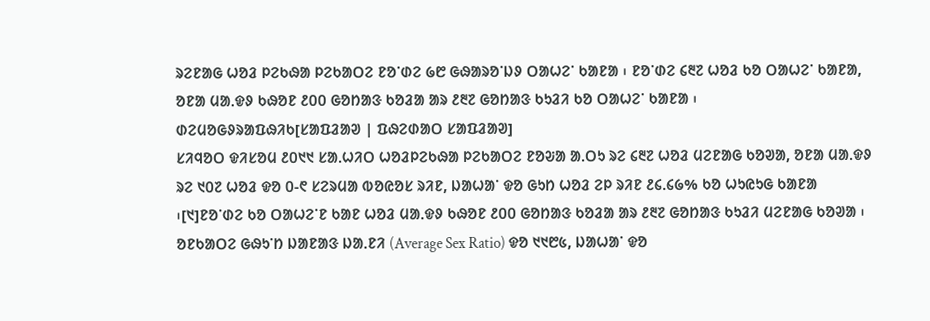ᱨᱮᱱᱟᱜ ᱦᱚᱲ ᱞᱮᱠᱷᱟ ᱞᱮᱠᱟᱛᱮ ᱱᱚᱸᱰᱮ ᱙᱘ ᱜᱷᱟᱨᱚᱸᱡᱽ ᱛᱟᱦᱮᱸ ᱠᱟᱱᱟ ᱾ ᱱᱚᱸᱰᱮ ᱔᱓᱗ ᱦᱚᱲ ᱠᱚ ᱛᱟᱦᱮᱸ ᱠᱟᱱᱟ, ᱚᱱᱟ ᱢᱟᱹᱫᱽ ᱠᱷᱚᱱ ᱒᱐᱐ ᱜᱚᱴᱟᱝ ᱠᱚᱲᱟ ᱟᱨ ᱒᱓᱗ ᱜᱚᱴᱟᱝ ᱠᱩᱲᱤ ᱠᱚ ᱛᱟᱦᱮᱸ ᱠᱟᱱᱟ ᱾
ᱰᱮᱢᱚᱜᱽᱨᱟᱯᱷᱤᱠ[ᱥᱟᱯᱲᱟᱣ | ᱯᱷᱮᱰᱟᱛ ᱥᱟᱯᱲᱟᱣ]
ᱥᱤᱧᱚᱛ ᱫᱤᱥᱚᱢ ᱒᱐᱑᱑ ᱥᱟᱹᱦᱤᱛ ᱦᱚᱲᱞᱮᱠᱷᱟ ᱞᱮᱠᱟᱛᱮ ᱱᱚᱶᱟ ᱟᱹᱛᱩ ᱨᱮ ᱔᱓᱗ ᱦᱚᱲ ᱢᱮᱱᱟᱜ ᱠᱚᱣᱟ, ᱚᱱᱟ ᱢᱟᱹᱫᱽ ᱨᱮ ᱑᱐᱗ ᱦᱚᱲ ᱫᱚ ᱐-᱖ ᱥᱮᱨᱢᱟ ᱵᱚᱭᱚᱥ ᱨᱤᱱ, ᱡᱟᱦᱟᱸ ᱫᱚ ᱜᱩᱴ ᱦᱚᱲ ᱮᱞ ᱨᱤᱱ ᱒᱔ᱹ᱔᱙% ᱠᱚ ᱦᱩᱭᱩᱜ ᱠᱟᱱᱟ ᱾[᱑]ᱱᱚᱸᱰᱮ ᱠᱚ ᱛᱟᱦᱮᱸᱱ ᱠᱟᱱ ᱦᱚᱲ ᱢᱟᱹᱫᱽ ᱠᱷᱚᱱ ᱒᱐᱐ ᱜᱚᱴᱟᱝ ᱠᱚᱲᱟ ᱟᱨ ᱒᱓᱗ ᱜᱚᱴᱟᱝ ᱠᱩᱲᱤ ᱢᱮᱱᱟᱜ ᱠᱚᱣᱟ ᱾ ᱚᱱᱠᱟᱛᱮ ᱜᱷᱩᱸᱴ ᱡᱟᱱᱟᱝ ᱡᱟᱹᱱᱤ (Average Sex Ratio) ᱫᱚ ᱑᱑᱘᱕, ᱡᱟᱦᱟᱸ ᱫᱚ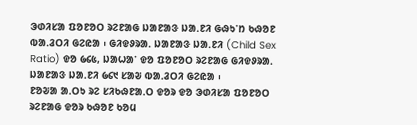ᱳᱰᱤᱥᱟ ᱯᱚᱱᱚᱛ ᱨᱮᱱᱟᱜ ᱡᱟᱱᱟᱝ ᱡᱟᱹᱱᱤ ᱜᱷᱩᱸᱴ ᱠᱷᱚᱱ ᱵᱟᱹᱲᱛᱤ ᱜᱮᱭᱟ ᱾ ᱜᱤᱫᱽᱨᱟᱹ ᱡᱟᱱᱟᱝ ᱡᱟᱹᱱᱤ (Child Sex Ratio) ᱫᱚ ᱙᱔᱕, ᱡᱟᱦᱟᱸ ᱫᱚ ᱯᱚᱱᱚᱛ ᱨᱮᱱᱟᱜ ᱜᱤᱫᱽᱨᱟᱹ ᱡᱟᱱᱟᱝ ᱡᱟᱹᱱᱤ ᱙᱔᱑ ᱥᱟᱶ ᱵᱟᱹᱲᱛᱤ ᱜᱮᱭᱟ ᱾
ᱱᱚᱶᱟ ᱟᱹᱛᱩ ᱨᱮ ᱥᱤᱠᱷᱱᱟᱹᱛ ᱫᱚᱨ ᱫᱚ ᱳᱰᱤᱥᱟ ᱯᱚᱱᱚᱛ ᱨᱮᱱᱟᱜ ᱫᱚᱨ ᱠᱷᱚᱱ ᱠᱚᱢ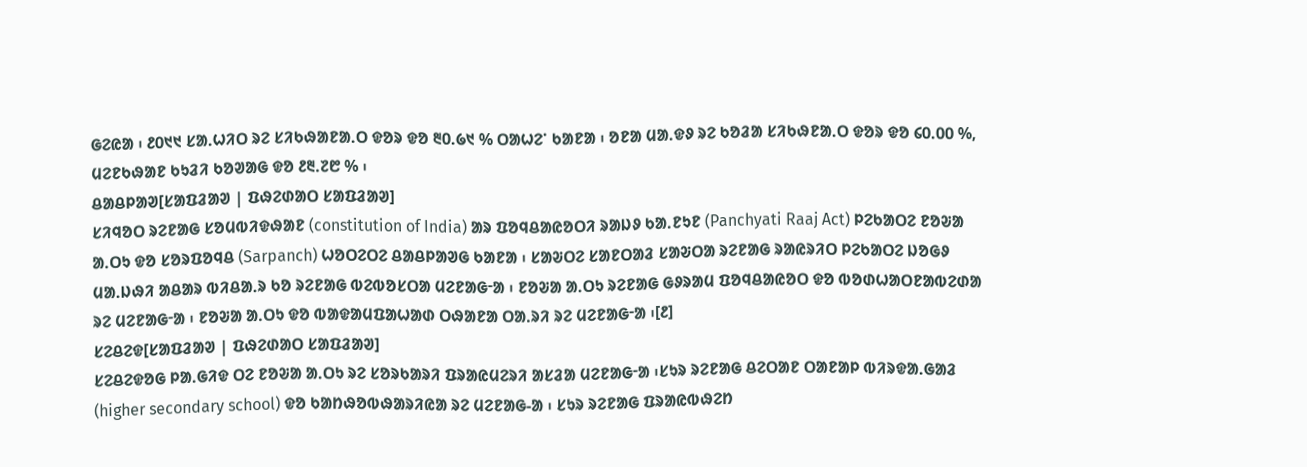ᱜᱮᱭᱟ ᱾ ᱒᱐᱑᱑ ᱥᱟᱹᱦᱤᱛ ᱨᱮ ᱥᱤᱠᱷᱟᱱᱟᱹᱛ ᱫᱚᱨ ᱫᱚ ᱓᱐ᱹ᱙᱑ % ᱛᱟᱦᱮᱸ ᱠᱟᱱᱟ ᱾ ᱚᱱᱟ ᱢᱟᱹᱫᱽ ᱨᱮ ᱠᱚᱲᱟ ᱥᱤᱠᱷᱱᱟᱹᱛ ᱫᱚᱨ ᱫᱚ ᱔᱐ᱹ᱐᱐ %, ᱢᱮᱱᱠᱷᱟᱱ ᱠᱩᱲᱤ ᱠᱚᱣᱟᱜ ᱫᱚ ᱒᱓ᱹ᱗᱘ % ᱾
ᱪᱟᱪᱞᱟᱣ[ᱥᱟᱯᱲᱟᱣ | ᱯᱷᱮᱰᱟᱛ ᱥᱟᱯᱲᱟᱣ]
ᱥᱤᱧᱚᱛ ᱨᱮᱱᱟᱜ ᱥᱚᱢᱵᱤᱫᱷᱟᱱ (constitution of India) ᱟᱨ ᱯᱚᱧᱪᱟᱭᱚᱛᱤ ᱨᱟᱡᱽ ᱠᱟᱹᱱᱩᱱ (Panchyati Raaj Act) ᱞᱮᱠᱟᱛᱮ ᱱᱚᱶᱟ ᱟᱹᱛᱩ ᱫᱚ ᱥᱚᱨᱯᱚᱧᱪ (Sarpanch) ᱦᱚᱛᱮᱛᱮ ᱪᱟᱪᱞᱟᱣᱜ ᱠᱟᱱᱟ ᱾ ᱥᱟᱶᱛᱮ ᱥᱟᱱᱛᱟᱲ ᱥᱟᱶᱛᱟ ᱨᱮᱱᱟᱜ ᱨᱟᱭᱨᱤᱛ ᱞᱮᱠᱟᱛᱮ ᱡᱚᱜᱽ ᱢᱟᱹᱡᱷᱤ ᱟᱪᱟᱨ ᱵᱤᱪᱟᱹᱨ ᱠᱚ ᱨᱮᱱᱟᱜ ᱵᱮᱵᱚᱥᱛᱟ ᱢᱮᱱᱟᱜᱼᱟ ᱾ ᱱᱚᱶᱟ ᱟᱹᱛᱩ ᱨᱮᱱᱟᱜ ᱜᱽᱨᱟᱢ ᱯᱚᱧᱪᱟᱭᱚᱛ ᱫᱚ ᱵᱚᱰᱦᱟᱛᱱᱟᱵᱮᱰᱟ ᱨᱮ ᱢᱮᱱᱟᱜᱼᱟ ᱾ ᱱᱚᱶᱟ ᱟᱹᱛᱩ ᱫᱚ ᱵᱟᱫᱟᱢᱯᱟᱦᱟᱰ ᱛᱷᱟᱱᱟ ᱛᱟᱹᱨᱤ ᱨᱮ ᱢᱮᱱᱟᱜᱼᱟ ᱾[᱒]
ᱥᱮᱪᱮᱫ[ᱥᱟᱯᱲᱟᱣ | ᱯᱷᱮᱰᱟᱛ ᱥᱟᱯᱲᱟᱣ]
ᱥᱮᱪᱮᱫᱚᱜ ᱞᱟᱹᱜᱤᱫ ᱛᱮ ᱱᱚᱶᱟ ᱟᱹᱛᱩ ᱨᱮ ᱥᱚᱨᱠᱟᱨᱤ ᱯᱨᱟᱭᱢᱮᱨᱤ ᱟᱥᱲᱟ ᱢᱮᱱᱟᱜᱼᱟ ᱾ᱥᱩᱨ ᱨᱮᱱᱟᱜ ᱪᱮᱛᱟᱱ ᱛᱟᱱᱟᱞ ᱵᱤᱨᱫᱟᱹᱜᱟᱲ (higher secondary school) ᱫᱚ ᱠᱟᱴᱷᱚᱵᱷᱟᱨᱤᱭᱟ ᱨᱮ ᱢᱮᱱᱟᱜ-ᱟ ᱾ ᱥᱩᱨ ᱨᱮᱱᱟᱜ ᱯᱨᱟᱭᱵᱷᱮᱴ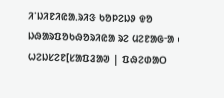ᱤᱸᱡᱤᱱᱤᱭᱟᱹᱨᱤᱝ ᱠᱚᱞᱮᱡᱽ ᱫᱚ ᱡᱷᱟᱨᱯᱚᱠᱷᱚᱨᱤᱭᱟ ᱨᱮ ᱢᱮᱱᱟᱜᱼᱟ ᱾
ᱦᱮᱡᱥᱮᱱ[ᱥᱟᱯᱲᱟᱣ | ᱯᱷᱮᱰᱟᱛ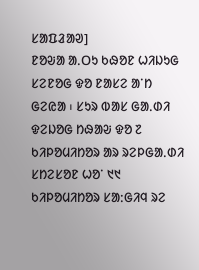ᱥᱟᱯᱲᱟᱣ]
ᱱᱚᱶᱟ ᱟᱹᱛᱩ ᱠᱷᱚᱱ ᱦᱤᱡᱩᱜ ᱥᱮᱱᱚᱜ ᱫᱚ ᱱᱟᱥᱮ ᱟᱸᱴ ᱜᱮᱭᱟ ᱾ ᱥᱩᱨ ᱵᱟᱥ ᱜᱟᱹᱰᱤ ᱫᱮᱡᱚᱜ ᱴᱷᱟᱶ ᱫᱚ ᱗ ᱠᱤᱞᱚᱢᱤᱴᱚᱨ ᱟᱨ ᱨᱮᱞᱜᱟᱹᱰᱤ ᱥᱴᱮᱥᱚᱱ ᱦᱚᱸ ᱑᱑ ᱠᱤᱞᱚᱢᱤᱴᱚᱨ ᱥᱟᱺᱜᱤᱧ ᱨᱮ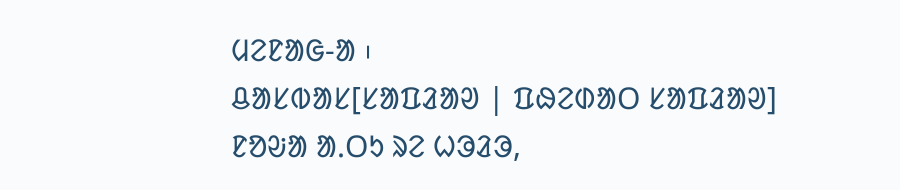ᱢᱮᱱᱟᱜ-ᱟ ᱾
ᱪᱟᱥᱵᱟᱥ[ᱥᱟᱯᱲᱟᱣ | ᱯᱷᱮᱰᱟᱛ ᱥᱟᱯᱲᱟᱣ]
ᱱᱚᱶᱟ ᱟᱹᱛᱩ ᱨᱮ ᱦᱳᱲᱳ,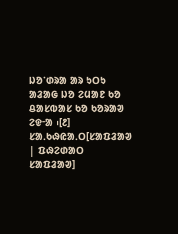ᱡᱚᱸᱰᱨᱟ ᱟᱨ ᱩᱛᱩ ᱟᱲᱟᱜ ᱡᱚ ᱮᱢᱟᱱ ᱠᱚ ᱪᱟᱥᱵᱟᱥ ᱠᱚ ᱠᱚᱨᱟᱣ ᱮᱫᱼᱟ ᱾[᱒]
ᱥᱟᱹᱠᱷᱭᱟᱹᱛ[ᱥᱟᱯᱲᱟᱣ | ᱯᱷᱮᱰᱟᱛ ᱥᱟᱯᱲᱟᱣ]